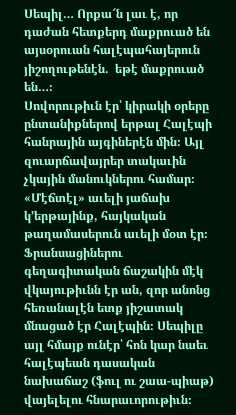Սեպիլ… Որքա՜ն լաւ է, որ դաժան հետքերդ մաքրուած են այսօրուան հալէպահայերուն յիշողութենէն.  եթէ մաքրուած են…։
Սովորութիւն էր՝ կիրակի օրերը ընտանիքներով երթալ Հալէպի հանրային այգիներէն մին։ Այլ զուարճավայրեր տակաւին չկային մանուկներու համար։ «Մէճտէլ» աւելի յաճախ կ’երթայինք, հայկական թաղամասերուն աւելի մօտ էր։ Ֆրանսացիներու գեղագիտական ճաշակին մէկ վկայութիւնն էր ան, զոր անոնց հեռանալէն ետք յիշատակ մնացած էր Հալէպին։ Սեպիլը այլ հմայք ունէր՝ հոն կար նաեւ հալէպեան դասական նախաճաշ (ֆուլ ու շաա-պիաթ) վայելելու հնարաւորութիւն։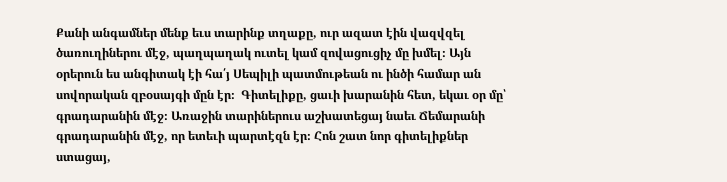Քանի անգամներ մենք եւս տարինք տղաքը, ուր ազատ էին վազվզել ծառուղիներու մէջ, պաղպաղակ ուտել կամ զովացուցիչ մը խմել։ Այն օրերուն ես անգիտակ էի հա՛յ Սեպիլի պատմութեան ու ինծի համար ան սովորական զբօսայգի մըն էր։  Գիտելիքը, ցաւի խարանին հետ, եկաւ օր մը՝ գրադարանին մէջ։ Առաջին տարիներուս աշխատեցայ նաեւ Ճեմարանի գրադարանին մէջ, որ ետեւի պարտէզն էր։ Հոն շատ նոր գիտելիքներ ստացայ,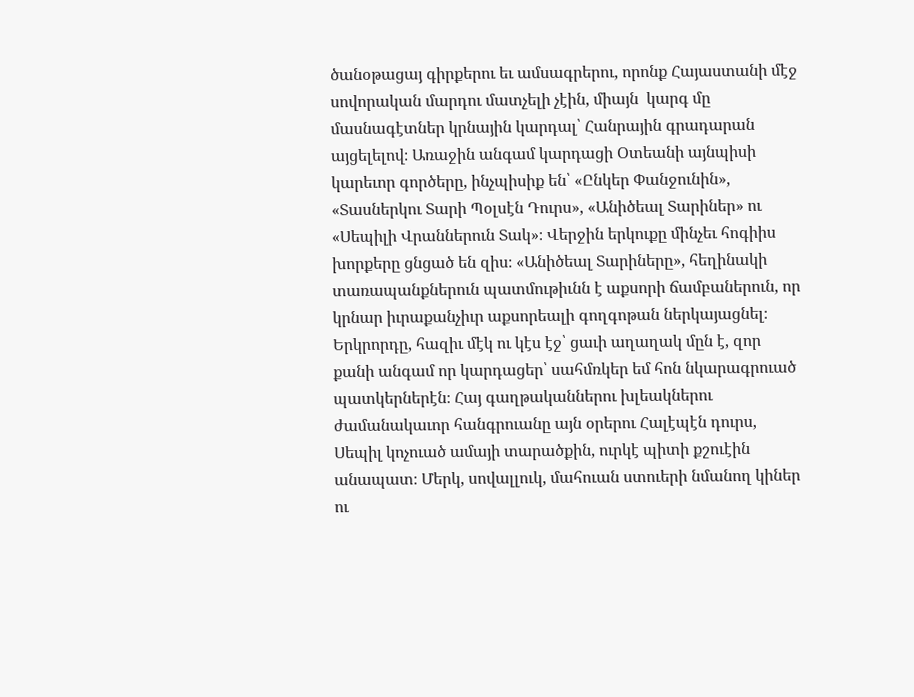ծանօթացայ գիրքերու եւ ամսագրերու, որոնք Հայաստանի մէջ սովորական մարդու մատչելի չէին, միայն  կարգ մը մասնագէտներ կրնային կարդալ՝ Հանրային գրադարան այցելելով։ Առաջին անգամ կարդացի Օտեանի այնպիսի կարեւոր գործերը, ինչպիսիք են՝ «Ընկեր Փանջունին», «Տասներկու Տարի Պօլսէն Դուրս», «Անիծեալ Տարիներ» ու «Սեպիլի Վրաններուն Տակ»։ Վերջին երկուքը մինչեւ հոգիիս խորքերը ցնցած են զիս։ «Անիծեալ Տարիները», հեղինակի տառապանքներուն պատմութիւնն է աքսորի ճամբաներուն, որ կրնար իւրաքանչիւր աքսորեալի գողգոթան ներկայացնել։ Երկրորդը, հազիւ մէկ ու կէս էջ՝ ցաւի աղաղակ մըն է, զոր քանի անգամ որ կարդացեր՝ սահմռկեր եմ հոն նկարագրուած պատկերներէն։ Հայ գաղթականներու խլեակներու ժամանակաւոր հանգրուանը այն օրերու Հալէպէն դուրս, Սեպիլ կոչուած ամայի տարածքին, ուրկէ պիտի քշուէին անապատ։ Մերկ, սովալլուկ, մահուան ստուերի նմանող կիներ ու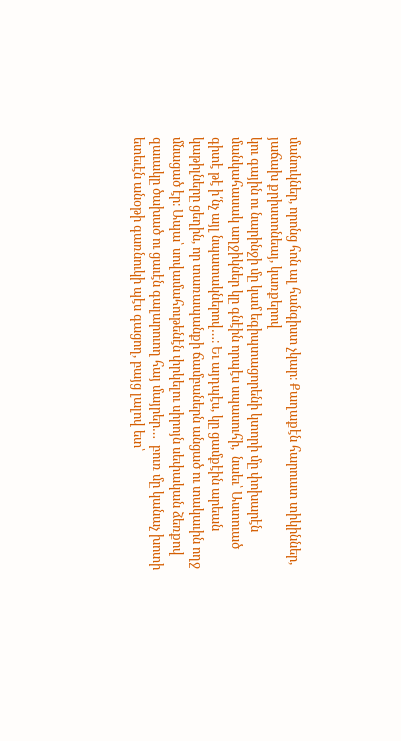մանուկներ, որոնց հոն ալ հանգիստ չկար։ Քաղաքէն հարուստ տիկիններ, յաճախ քրիստոնեայ, կառքերով
կու գային ու նարինջի մը կամ եգիպտացորենի կտորի մը փոխարէն մանկահասակ աղջիկներ կը գնէին որպէս սպասուհի,  նաեւ՝ Աստուած գիտէ թէ ի՛նչ այլ նպատակներով…։ Եւ այդպէս, կը ցամքէին արեան կաթիլները ցեղին, որ տառապանքի ճամբաներն անցած ու տակաւին ողջ մնացած էր։ Ապա՝ սովամահութենէն փրկելու սիրոյն սեփական ձեռքով զաւակը ծախած ու ցաւէն գալարուող հայ մայրեր…  բուռ մը կանաչ խոտի ետեւէն անօթի գառնուկի պէս գացող, բայց լալով ետ՝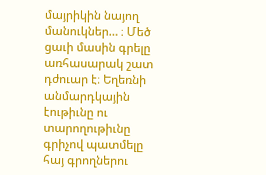մայրիկին նայող մանուկներ… ։ Մեծ ցաւի մասին գրելը առհասարակ շատ դժուար է։ Եղեռնի անմարդկային էութիւնը ու տարողութիւնը գրիչով պատմելը հայ գրողներու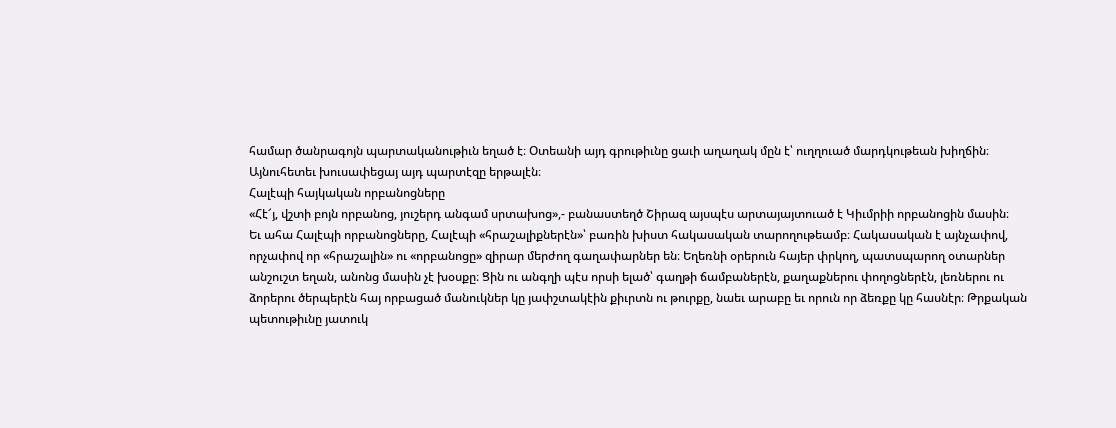համար ծանրագոյն պարտականութիւն եղած է։ Օտեանի այդ գրութիւնը ցաւի աղաղակ մըն է՝ ուղղուած մարդկութեան խիղճին։
Այնուհետեւ խուսափեցայ այդ պարտէզը երթալէն։
Հալէպի հայկական որբանոցները
«Հէ՜յ, վշտի բոյն որբանոց, յուշերդ անգամ սրտախոց»,- բանաստեղծ Շիրազ այսպէս արտայայտուած է Կիւմրիի որբանոցին մասին։
Եւ ահա Հալէպի որբանոցները, Հալէպի «հրաշալիքներէն»՝ բառին խիստ հակասական տարողութեամբ։ Հակասական է այնչափով, որչափով որ «հրաշալին» ու «որբանոցը» զիրար մերժող գաղափարներ են։ Եղեռնի օրերուն հայեր փրկող, պատսպարող օտարներ անշուշտ եղան, անոնց մասին չէ խօսքը։ Ցին ու անգղի պէս որսի ելած՝ գաղթի ճամբաներէն, քաղաքներու փողոցներէն, լեռներու ու ձորերու ծերպերէն հայ որբացած մանուկներ կը յափշտակէին քիւրտն ու թուրքը, նաեւ արաբը եւ որուն որ ձեռքը կը հասնէր։ Թրքական պետութիւնը յատուկ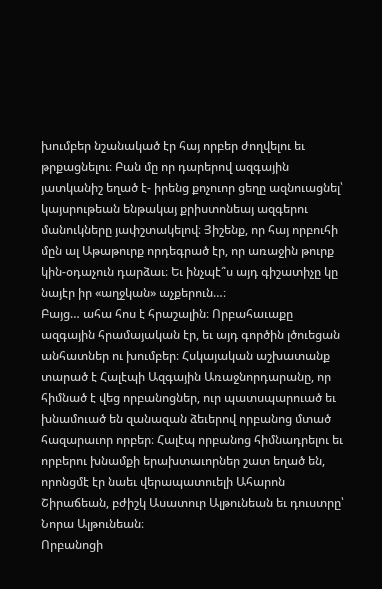խումբեր նշանակած էր հայ որբեր ժողվելու եւ թրքացնելու։ Բան մը որ դարերով ազգային յատկանիշ եղած է- իրենց քոչուոր ցեղը ազնուացնել՝ կայսրութեան ենթակայ քրիստոնեայ ազգերու մանուկները յափշտակելով։ Յիշենք, որ հայ որբուհի մըն ալ Աթաթուրք որդեգրած էր, որ առաջին թուրք կին-օդաչուն դարձաւ։ Եւ ինչպէ՞ս այդ գիշատիչը կը նայէր իր «աղջկան» աչքերուն…։
Բայց… ահա հոս է հրաշալին։ Որբահաւաքը ազգային հրամայական էր, եւ այդ գործին լծուեցան անհատներ ու խումբեր։ Հսկայական աշխատանք տարած է Հալէպի Ազգային Առաջնորդարանը, որ հիմնած է վեց որբանոցներ, ուր պատսպարուած եւ խնամուած են զանազան ձեւերով որբանոց մտած հազարաւոր որբեր։ Հալէպ որբանոց հիմնադրելու եւ որբերու խնամքի երախտաւորներ շատ եղած են, որոնցմէ էր նաեւ վերապատուելի Ահարոն Շիրաճեան, բժիշկ Ասատուր Ալթունեան եւ դուստրը՝ Նորա Ալթունեան։
Որբանոցի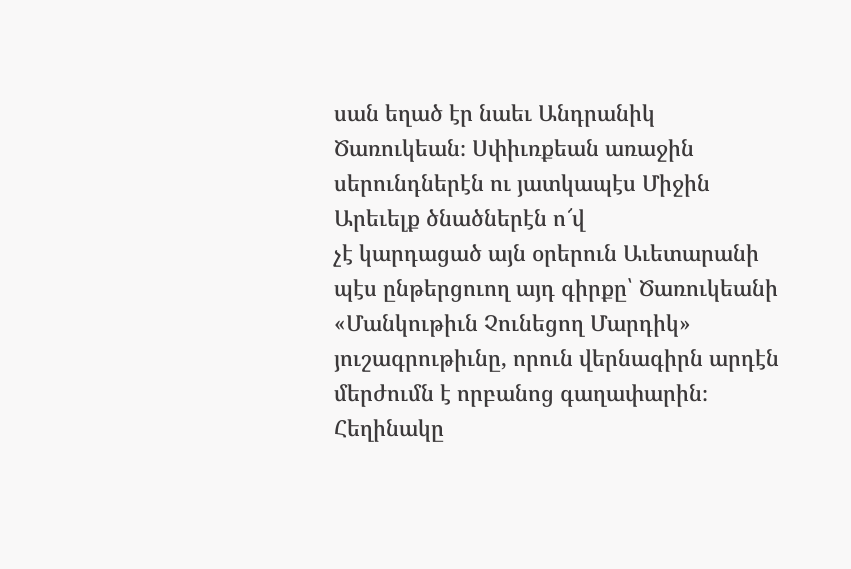սան եղած էր նաեւ Անդրանիկ Ծառուկեան։ Սփիւռքեան առաջին սերունդներէն ու յատկապէս Միջին Արեւելք ծնածներէն ո՜վ
չէ կարդացած այն օրերուն Աւետարանի պէս ընթերցուող այդ գիրքը՝ Ծառուկեանի «Մանկութիւն Չունեցող Մարդիկ» յուշագրութիւնը, որուն վերնագիրն արդէն մերժումն է որբանոց գաղափարին։ Հեղինակը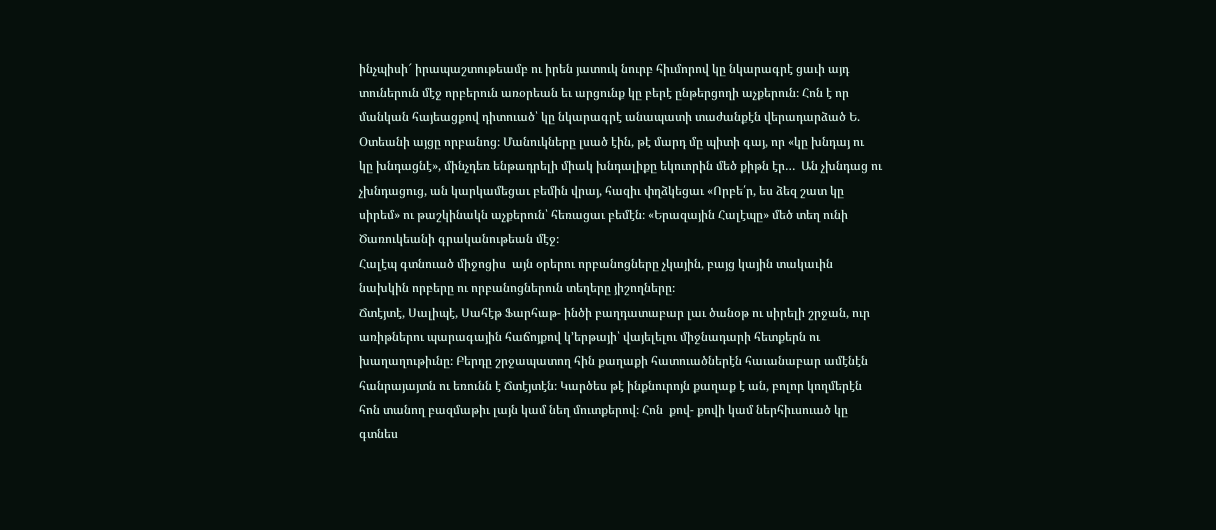ինչպիսի՜ իրապաշտութեամբ ու իրեն յատուկ նուրբ հիւմորով կը նկարագրէ ցաւի այդ տուներուն մէջ որբերուն առօրեան եւ արցունք կը բերէ ընթերցողի աչքերուն։ Հոն է որ մանկան հայեացքով դիտուած՝ կը նկարագրէ անապատի տաժանքէն վերադարձած Ե.  Օտեանի այցը որբանոց։ Մանուկները լսած էին, թէ մարդ մը պիտի գայ, որ «կը խնդայ ու
կը խնդացնէ», մինչդեռ ենթադրելի միակ խնդալիքը եկուորին մեծ քիթն էր…  Ան չխնդաց ու չխնդացուց, ան կարկամեցաւ բեմին վրայ, հազիւ փղձկեցաւ «Որբե՛ր, ես ձեզ շատ կը սիրեմ» ու թաշկինակն աչքերուն՝ հեռացաւ բեմէն։ «Երազային Հալէպը» մեծ տեղ ունի Ծառուկեանի գրականութեան մէջ։
Հալէպ գտնուած միջոցիս  այն օրերու որբանոցները չկային, բայց կային տակաւին նախկին որբերը ու որբանոցներուն տեղերը յիշողները։
Ճտէյտէ, Սալիպէ, Սահէթ Ֆարհաթ- ինծի բաղդատաբար լաւ ծանօթ ու սիրելի շրջան, ուր առիթներու պարագային հաճոյքով կ’երթայի՝ վայելելու միջնադարի հետքերն ու խաղաղութիւնը։ Բերդը շրջապատող հին քաղաքի հատուածներէն հաւանաբար ամէնէն հանրայայտն ու եռունն է Ճտէյտէն։ Կարծես թէ ինքնուրոյն քաղաք է ան, բոլոր կողմերէն  հոն տանող բազմաթիւ լայն կամ նեղ մուտքերով։ Հոն  քով- քովի կամ ներհիւսուած կը գտնես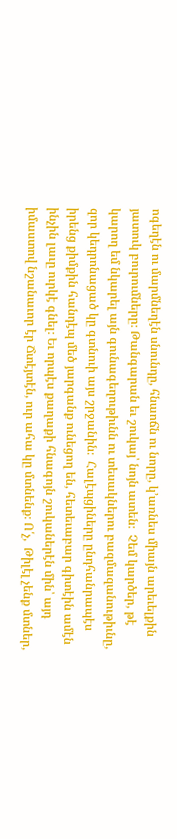ոգեղէն ու մարմնեղէն սնունդը, հնաոճն ու նորը, կ’առնես միայն արեւելքին յատուկ բուրումները։ Թանգարան եւ շուկայ՝ նոյն ատեն։  Չեմ կարծեր, թէ կարող եմ նկարել այն գունագեղութիւնն ու տեսակներու բազմազանութիւնը, զոր կեդրոնացած կը գտնուի այս շրջանին։  Հալէպցիները ընդհանրապէս իրենց քիմքին հանդէպ մեծ յարգանք ունեցող են, հետեւաբար գիտէին ամէն ինչին լաւը ուրկէ գնել։ Եւ որպէս քաղաքի հնագոյն շուկաներէն մին՝ այդ իմաստով նշանաւոր էր Ճտէյտէն, ուր ահա կը մտնենք։ Ո՛չ,  Թիլէլ չենք մտներ,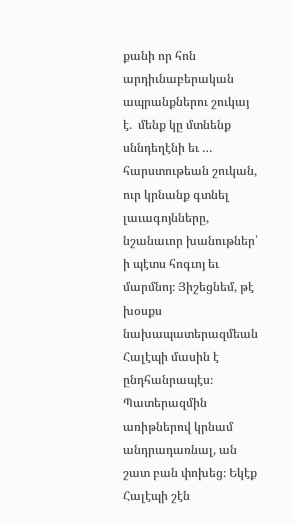քանի որ հոն արդիւնաբերական ապրանքներու շուկայ է.  մենք կը մտնենք սննդեղէնի եւ … հարստութեան շուկան, ուր կրնանք գտնել լաւագոյնները, նշանաւոր խանութներ՝ ի պէտս հոգւոյ եւ մարմնոյ։ Յիշեցնեմ, թէ խօսքս նախապատերազմեան Հալէպի մասին է ընդհանրապէս։ Պատերազմին առիթներով կրնամ անդրադառնալ, ան շատ բան փոխեց։ Եկէք Հալէպի շէն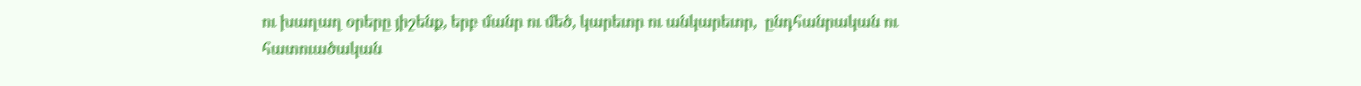ու խաղաղ օրերը յիշենք, երբ մանր ու մեծ, կարեւոր ու անկարեւոր,  ընդհանրական ու հատուածական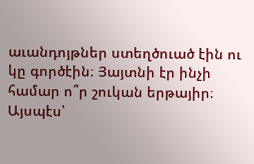աւանդոյթներ ստեղծուած էին ու
կը գործէին։ Յայտնի էր ինչի համար ո՞ր շուկան երթայիր։ Այսպէս՝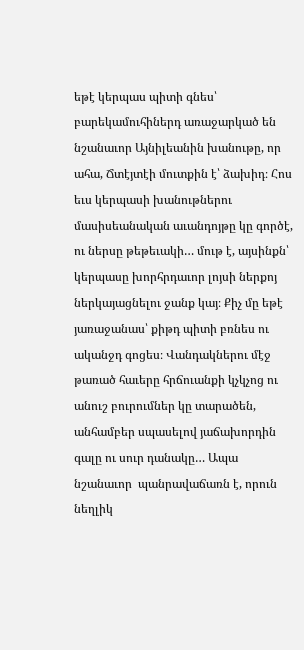եթէ կերպաս պիտի գնես՝ բարեկամուհիներդ առաջարկած են նշանաւոր Այնիլեանին խանութը, որ ահա, Ճտէյտէի մուտքին է՝ ձախիդ։ Հոս եւս կերպասի խանութներու մասիսեանական աւանդոյթը կը գործէ, ու ներսը թեթեւակի… մութ է, այսինքն՝ կերպասը խորհրդաւոր լոյսի ներքոյ ներկայացնելու ջանք կայ։ Քիչ մը եթէ յառաջանաս՝ քիթդ պիտի բռնես ու ականջդ գոցես։ Վանդակներու մէջ թառած հաւերը հրճուանքի կչկչոց ու անուշ բուրումներ կը տարածեն, անհամբեր սպասելով յաճախորդին գալը ու սուր դանակը… Ապա նշանաւոր  պանրավաճառն է, որուն նեղլիկ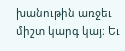խանութին առջեւ միշտ կարգ կայ։ Եւ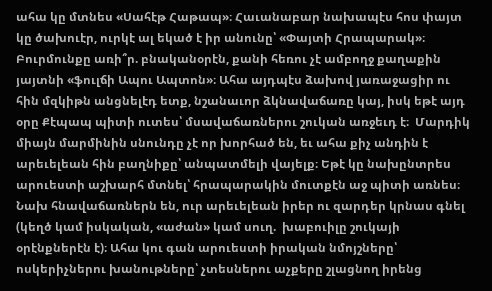ահա կը մտնես «Սահէթ Հաթապ»։ Հաւանաբար նախապէս հոս փայտ կը ծախուէր, ուրկէ ալ եկած է իր անունը՝ «Փայտի Հրապարակ»։ Բուրմունքը առի՞ր. բնականօրէն, քանի հեռու չէ ամբողջ քաղաքին յայտնի «ֆուլճի Ապու Ապտոն»։ Ահա այդպէս ձախով յառաջացիր ու հին մզկիթն անցնելէդ ետք, նշանաւոր ձկնավաճառը կայ, իսկ եթէ այդ օրը Քէպապ պիտի ուտես՝ մսավաճառներու շուկան առջեւդ է։  Մարդիկ միայն մարմինին սնունդը չէ որ խորհած են, եւ ահա քիչ անդին է արեւելեան հին բաղնիքը՝ անպատմելի վայելք։ Եթէ կը նախընտրես արուեստի աշխարհ մտնել՝ հրապարակին մուտքէն աջ պիտի առնես։ Նախ հնավաճառներն են, ուր արեւելեան իրեր ու զարդեր կրնաս գնել (կեղծ կամ իսկական, «աժան» կամ սուղ.  խաբուիլը շուկայի օրէնքներէն է)։ Ահա կու գան արուեստի իրական նմոյշները՝ ոսկերիչներու խանութները՝ չտեսներու աչքերը շլացնող իրենց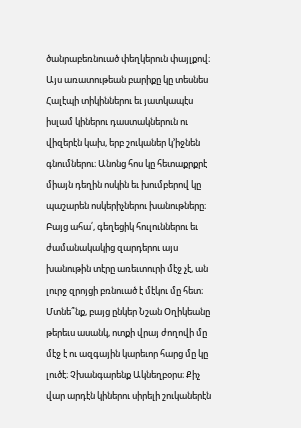ծանրաբեռնուած փեղկերուն փայլքով։ Այս առատութեան բարիքը կը տեսնես Հալէպի տիկիններու եւ յատկապէս իսլամ կիներու դաստակներուն ու վիզերէն կախ, երբ շուկաներ կ’իջնեն գնումներու։ Անոնց հոս կը հետաքրքրէ միայն դեղին ոսկին եւ խումբերով կը պաշարեն ոսկերիչներու խանութները։ Բայց ահա՛, գեղեցիկ հուլուններու եւ ժամանակակից զարդերու այս խանութին տէրը առեւտուրի մէջ չէ, ան լուրջ զրոյցի բռնուած է մէկու մը հետ։ Մտնե՞նք, բայց ընկեր Նշան Օղիկեանը թերեւս ասանկ, ոտքի վրայ ժողովի մը մէջ է ու ազգային կարեւոր հարց մը կը լուծէ։ Չխանգարենք Ակնեղբօրս։ Քիչ վար արդէն կիներու սիրելի շուկաներէն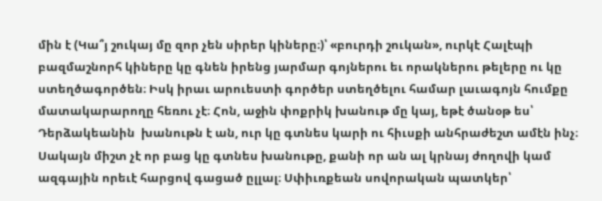մին է (Կա՞յ շուկայ մը զոր չեն սիրեր կիները։)՝ «բուրդի շուկան», ուրկէ Հալէպի բազմաշնորհ կիները կը գնեն իրենց յարմար գոյներու եւ որակներու թելերը ու կը ստեղծագործեն։ Իսկ իրաւ արուեստի գործեր ստեղծելու համար լաւագոյն հումքը մատակարարողը հեռու չէ։ Հոն, աջին փոքրիկ խանութ մը կայ, եթէ ծանօթ ես՝ Դերձակեանին  խանութն է ան, ուր կը գտնես կարի ու հիւսքի անհրաժեշտ ամէն ինչ։ Սակայն միշտ չէ որ բաց կը գտնես խանութը, քանի որ ան ալ կրնայ ժողովի կամ ազգային որեւէ հարցով գացած ըլլալ։ Սփիւռքեան սովորական պատկեր՝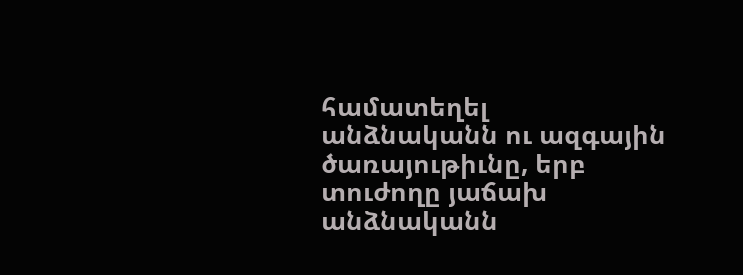համատեղել անձնականն ու ազգային ծառայութիւնը, երբ տուժողը յաճախ անձնականն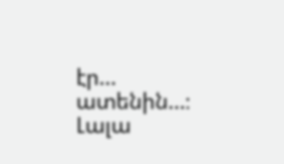էր… ատենին…։
Լալա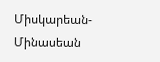Միսկարեան-Մինասեան